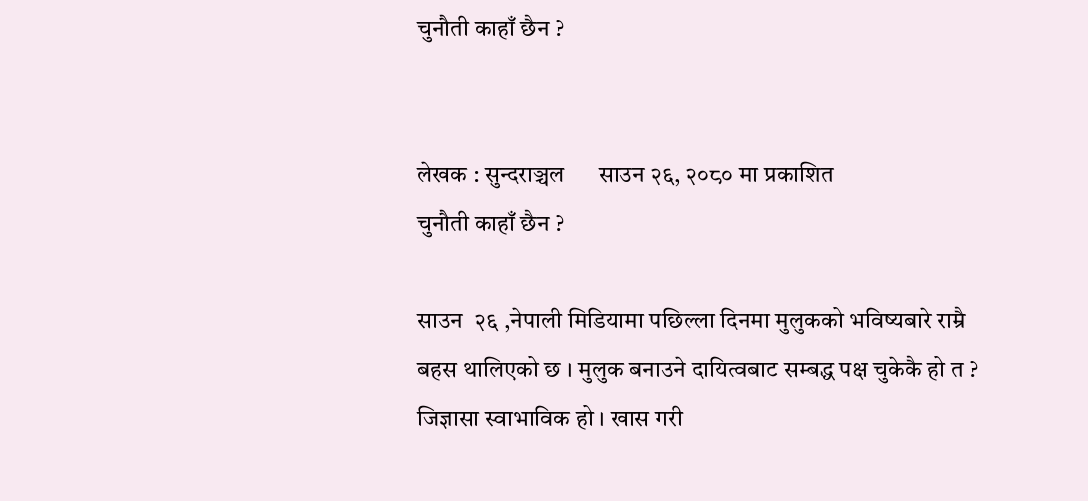चुनौती काहाँ छैन ?


लेखक : सुन्दराञ्चल      साउन २६, २०८० मा प्रकाशित
चुनौती काहाँ छैन ?

साउन  २६ ,नेपाली मिडियामा पछिल्ला दिनमा मुलुकको भविष्यबारे राम्रै बहस थालिएको छ । मुलुक बनाउने दायित्वबाट सम्बद्ध पक्ष चुकेकै हो त ? जिज्ञासा स्वाभाविक हो । खास गरी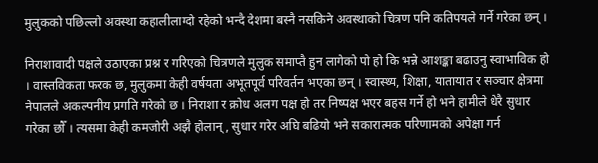मुलुकको पछिल्लो अवस्था कहालीलाग्दो रहेको भन्दै देशमा बस्नै नसकिने अवस्थाको चित्रण पनि कतिपयले गर्ने गरेका छन् ।

निराशावादी पक्षले उठाएका प्रश्न र गरिएको चित्रणले मुलुक समाप्तै हुन लागेको पो हो कि भन्ने आशङ्का बढाउनु स्वाभाविक हो । वास्तविकता फरक छ, मुलुकमा केही वर्षयता अभूतपूर्व परिवर्तन भएका छन् । स्वास्थ्य, शिक्षा, यातायात र सञ्चार क्षेत्रमा नेपालले अकल्पनीय प्रगति गरेको छ । निराशा र क्रोध अलग पक्ष हो तर निष्पक्ष भएर बहस गर्ने हो भने हामीले धेरै सुधार गरेका छौँ । त्यसमा केही कमजोरी अझै होलान्, सुधार गरेर अघि बढियो भने सकारात्मक परिणामको अपेक्षा गर्न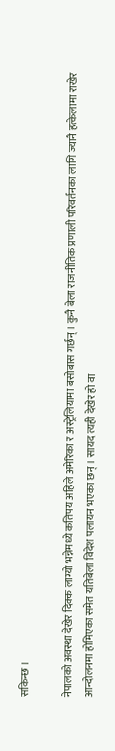सकिन्छ ।

नेपालको अवस्था देखेर दिक्क लाग्यो भन्नेमध्ये कतिपय अहिले अमेरिका र अस्ट्रेलियामा बसोबास गर्छन् । कुनै बेला राजनीतिक प्रणाली परिवर्तनका लागि ज्यानै हत्केलामा राखेर आन्दोलनमा होमिएका समेत यतिबेला विदेश पलायन भएका छन् । सायद त्यही देखेर हो वा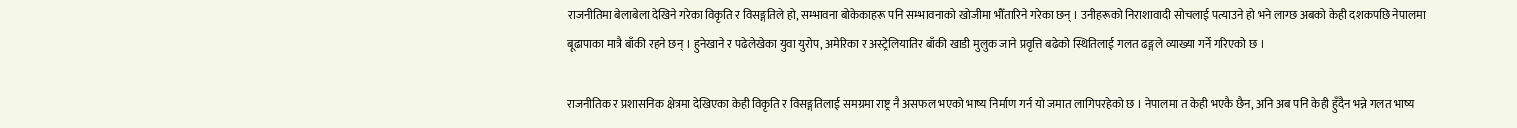राजनीतिमा बेलाबेला देखिने गरेका विकृति र विसङ्गतिले हो, सम्भावना बोकेकाहरू पनि सम्भावनाको खोजीमा भौँतारिने गरेका छन् । उनीहरूको निराशावादी सोचलाई पत्याउने हो भने लाग्छ अबको केही दशकपछि नेपालमा बूढापाका मात्रै बाँकी रहने छन् । हुनेखाने र पढेलेखेका युवा युरोप, अमेरिका र अस्ट्रेलियातिर बाँकी खाडी मुलुक जाने प्रवृत्ति बढेको स्थितिलाई गलत ढङ्गले व्याख्या गर्ने गरिएको छ ।

राजनीतिक र प्रशासनिक क्षेत्रमा देखिएका केही विकृति र विसङ्गतिलाई समग्रमा राष्ट्र नै असफल भएको भाष्य निर्माण गर्न यो जमात लागिपरहेको छ । नेपालमा त केही भएकै छैन, अनि अब पनि केही हुँदैन भन्ने गलत भाष्य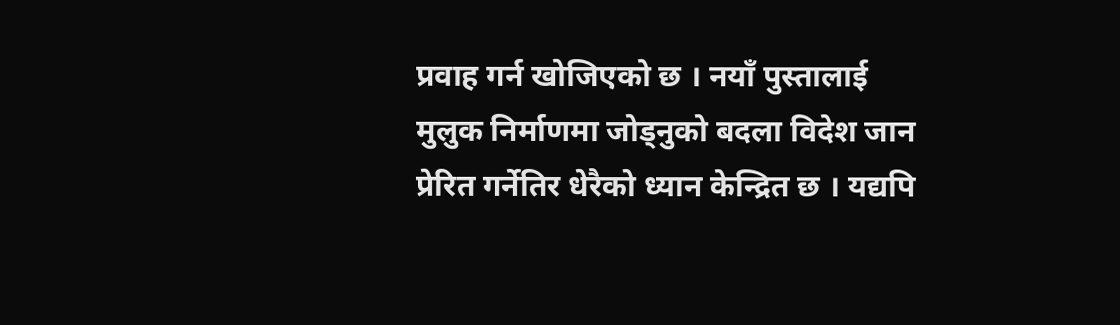प्रवाह गर्न खोजिएको छ । नयाँ पुस्तालाई मुलुक निर्माणमा जोड्नुको बदला विदेश जान प्रेरित गर्नेतिर धेरैको ध्यान केन्द्रित छ । यद्यपि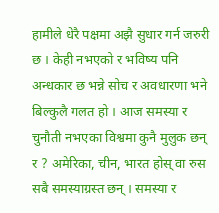हामीले धेरै पक्षमा अझै सुधार गर्न जरुरी छ । केही नभएको र भविष्य पनि अन्धकार छ भन्ने सोच र अवधारणा भने बिल्कुलै गलत हो । आज समस्या र चुनौती नभएका विश्वमा कुनै मुलुक छन् र ? अमेरिका, चीन, भारत होस् वा रुस सबै समस्याग्रस्त छन् । समस्या र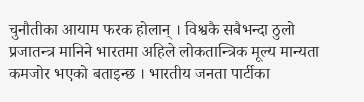चुनौतीका आयाम फरक होलान् । विश्वकै सबैभन्दा ठुलो प्रजातन्त्र मानिने भारतमा अहिले लोकतान्त्रिक मूल्य मान्यता कमजोर भएको बताइन्छ । भारतीय जनता पार्टीका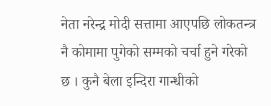नेता नरेन्द्र मोदी सत्तामा आएपछि लोकतन्त्र नै कोमामा पुगेको सम्मको चर्चा हुने गरेको छ । कुनै बेला इन्दिरा गान्धीको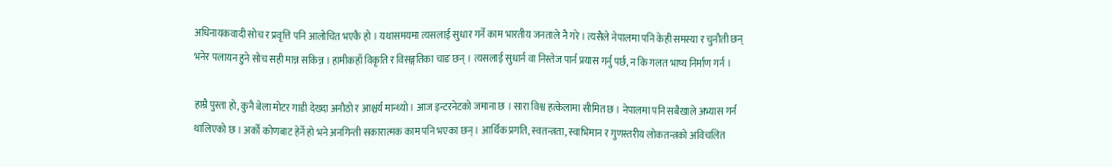अधिनायकवादी सोच र प्रवृत्ति पनि आलोचित भएकै हो । यथासमयमा त्यसलाई सुधार गर्ने काम भारतीय जनताले नै गरे । त्यसैले नेपालमा पनि केही समस्या र चुनौती छन् भनेर पलायन हुने सोच सही मान्न सकिन्न । हामीकहाँ विकृति र विसङ्गतिका चाङ छन् । त्यसलाई सुधार्न वा निस्तेज पार्न प्रयास गर्नु पर्छ, न कि गलत भाष्य निर्माण गर्न ।

हाम्रै पुस्ता हो, कुनै बेला मोटर गाडी देख्दा अनौठो र आश्चर्य मान्थ्यो । आज इन्टरनेटको जमाना छ । सारा विश्व हत्केलामा सीमित छ । नेपालमा पनि सबैखाले अभ्यास गर्न थालिएको छ । अर्को कोणबाट हेर्ने हो भने अनगिन्ती सकारात्मक काम पनि भएका छन् । आर्थिक प्रगति, स्वतन्त्रता, स्वाभिमान र गुणस्तरीय लोकतन्त्रको अविचलित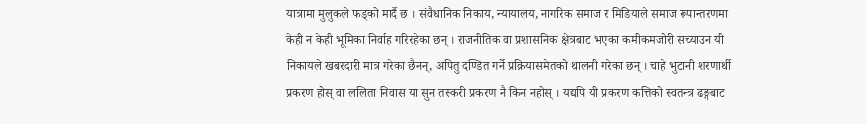यात्रामा मुलुकले फड्को मार्दै छ । संवैधानिक निकाय, न्यायालय, नागरिक समाज र मिडियाले समाज रूपान्तरणमा केही न केही भूमिका निर्वाह गरिरहेका छन् । राजनीतिक वा प्रशासनिक क्षेत्रबाट भएका कमीकमजोरी सच्याउन यी निकायले खबरदारी मात्र गरेका छैनन्, अपितु दण्डित गर्ने प्रक्रियासमेतको थालनी गरेका छन् । चाहे भुटानी शरणार्थी प्रकरण होस् वा ललिता निवास या सुन तस्करी प्रकरण नै किन नहोस् । यद्यपि यी प्रकरण कत्तिको स्वतन्त्र ढङ्गबाट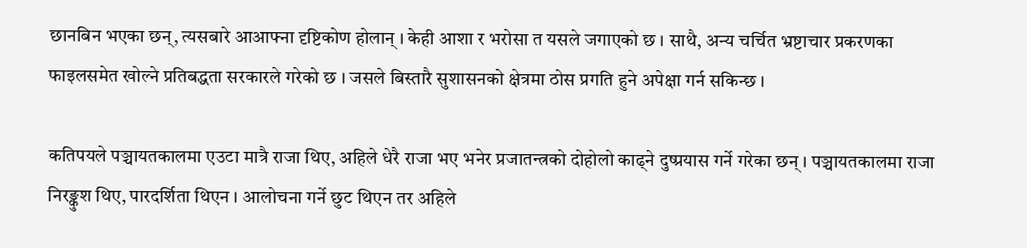छानबिन भएका छन्, त्यसबारे आआफ्ना दृष्टिकोण होलान् । केही आशा र भरोसा त यसले जगाएको छ । साथै, अन्य चर्चित भ्रष्टाचार प्रकरणका फाइलसमेत खोल्ने प्रतिबद्धता सरकारले गरेको छ । जसले बिस्तारै सुशासनको क्षेत्रमा ठोस प्रगति हुने अपेक्षा गर्न सकिन्छ ।

कतिपयले पञ्चायतकालमा एउटा मात्रै राजा थिए, अहिले धेरै राजा भए भनेर प्रजातन्त्रको दोहोलो काढ्ने दुष्प्रयास गर्ने गरेका छन् । पञ्चायतकालमा राजा निरङ्कुश थिए, पारदर्शिता थिएन । आलोचना गर्ने छुट थिएन तर अहिले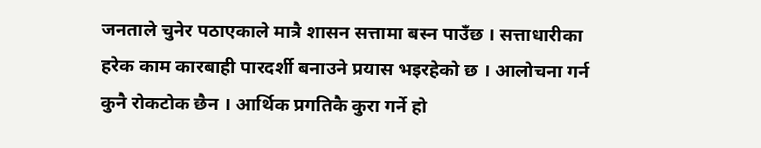जनताले चुनेर पठाएकाले मात्रै शासन सत्तामा बस्न पाउँछ । सत्ताधारीका हरेक काम कारबाही पारदर्शी बनाउने प्रयास भइरहेको छ । आलोचना गर्न कुनै रोकटोक छैन । आर्थिक प्रगतिकै कुरा गर्ने हो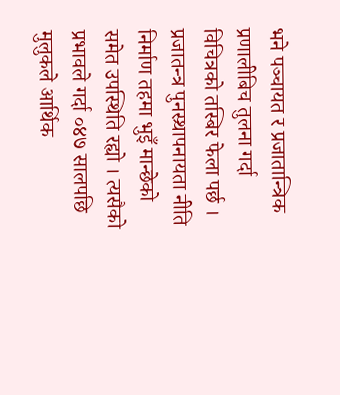भने पञ्चायत र प्रजातान्त्रिक प्रणालीबिच तुलना गर्दा विचित्रको तस्बिर फेला पर्छ । प्रजातन्त्र पुनस्र्थापनायता नीति निर्माण तहमा भुइँ मान्छेको समेत उपस्थिति रह्यो । त्यसैको प्रभावले गर्दा ०४७ सालपछि मुलुकले आर्थिक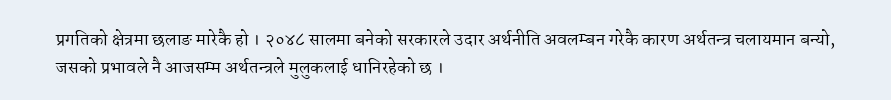प्रगतिको क्षेत्रमा छलाङ मारेकै हो । २०४८ सालमा बनेको सरकारले उदार अर्थनीति अवलम्बन गरेकै कारण अर्थतन्त्र चलायमान बन्यो, जसको प्रभावले नै आजसम्म अर्थतन्त्रले मुलुकलाई धानिरहेको छ ।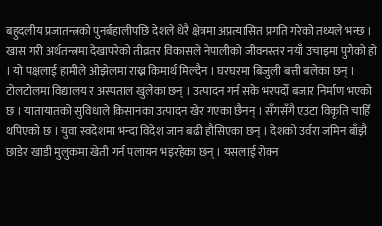बहुदलीय प्रजातन्त्रको पुनर्बहालीपछि देशले धेरै क्षेत्रमा अप्रत्यासित प्रगति गरेको तथ्यले भन्छ । खास गरी अर्थतन्त्रमा देखापरेको तीव्रतर विकासले नेपालीको जीवनस्तर नयाँ उचाइमा पुगेको हो । यो पक्षलाई हामीले ओझेलमा राख्न किमार्थ मिल्दैन । घरघरमा बिजुली बत्ती बलेका छन् । टोलटोलमा विद्यालय र अस्पताल खुलेका छन् । उत्पादन गर्न सके भरपर्दो बजार निर्माण भएको छ । यातायातको सुविधाले किसानका उत्पादन खेर गएका छैनन् । सँगसँगै एउटा विकृति चाहिँ थपिएको छ । युवा स्वदेशमा भन्दा विदेश जान बढी हौसिएका छन् । देशको उर्वरा जमिन बाँझै छाडेर खाडी मुलुकमा खेती गर्न पलायन भइरहेका छन् । यसलाई रोक्न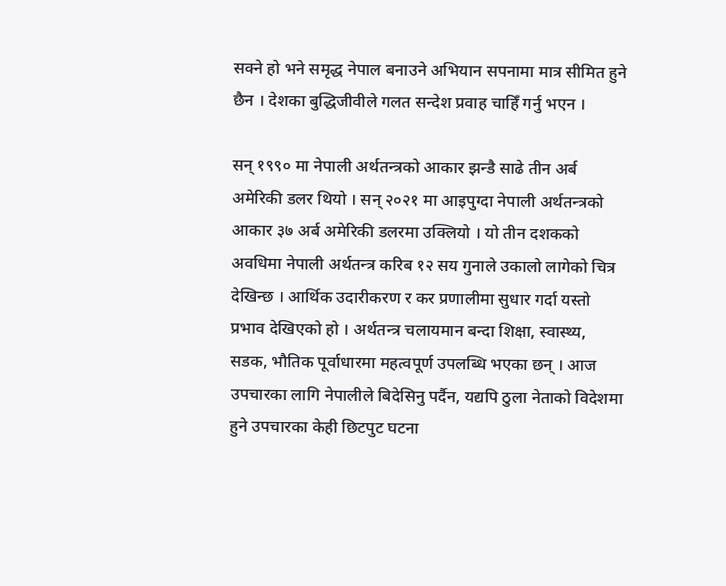सक्ने हो भने समृद्ध नेपाल बनाउने अभियान सपनामा मात्र सीमित हुने छैन । देशका बुद्धिजीवीले गलत सन्देश प्रवाह चाहिँ गर्नु भएन ।

सन् १९९० मा नेपाली अर्थतन्त्रको आकार झन्डै साढे तीन अर्ब अमेरिकी डलर थियो । सन् २०२१ मा आइपुग्दा नेपाली अर्थतन्त्रको आकार ३७ अर्ब अमेरिकी डलरमा उक्लियो । यो तीन दशकको अवधिमा नेपाली अर्थतन्त्र करिब १२ सय गुनाले उकालो लागेको चित्र देखिन्छ । आर्थिक उदारीकरण र कर प्रणालीमा सुधार गर्दा यस्तो प्रभाव देखिएको हो । अर्थतन्त्र चलायमान बन्दा शिक्षा, स्वास्थ्य, सडक, भौतिक पूर्वाधारमा महत्वपूर्ण उपलब्धि भएका छन् । आज उपचारका लागि नेपालीले बिदेसिनु पर्दैन, यद्यपि ठुला नेताको विदेशमा हुने उपचारका केही छिटपुट घटना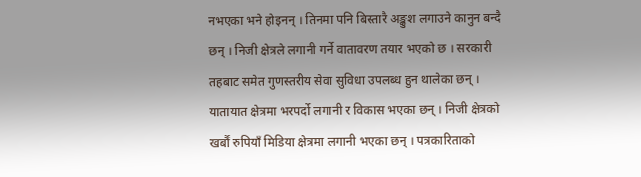नभएका भने होइनन् । तिनमा पनि बिस्तारै अङ्कुश लगाउने कानुन बन्दै छन् । निजी क्षेत्रले लगानी गर्ने वातावरण तयार भएको छ । सरकारी तहबाट समेत गुणस्तरीय सेवा सुविधा उपलब्ध हुन थालेका छन् । यातायात क्षेत्रमा भरपर्दो लगानी र विकास भएका छन् । निजी क्षेत्रको खर्बौं रुपियाँ मिडिया क्षेत्रमा लगानी भएका छन् । पत्रकारिताको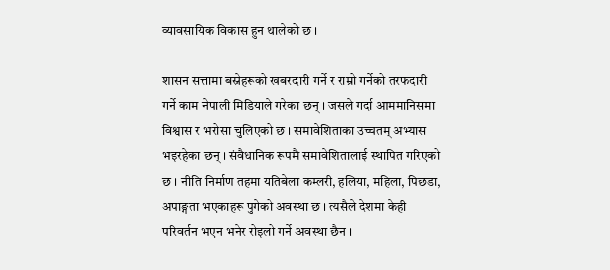व्यावसायिक विकास हुन थालेको छ ।

शासन सत्तामा बस्नेहरूको खबरदारी गर्ने र राम्रो गर्नेको तरफदारी गर्ने काम नेपाली मिडियाले गरेका छन् । जसले गर्दा आममानिसमा विश्वास र भरोसा चुलिएको छ । समावेशिताका उच्चतम् अभ्यास भइरहेका छन् । संवैधानिक रूपमै समावेशितालाई स्थापित गरिएको छ । नीति निर्माण तहमा यतिबेला कम्लरी, हलिया, महिला, पिछडा, अपाङ्गता भएकाहरू पुगेको अवस्था छ । त्यसैले देशमा केही परिवर्तन भएन भनेर रोइलो गर्ने अवस्था छैन ।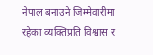नेपाल बनाउने जिम्मेवारीमा रहेका व्यक्तिप्रति विश्वास र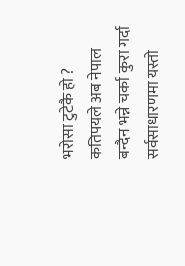भरोसा टुटेकै हो ? कतिपयले अब नेपाल बन्दैन भन्ने चर्का कुरा गर्दा सर्वसाधारणमा यस्तो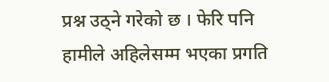प्रश्न उठ्ने गरेको छ । फेरि पनि हामीले अहिलेसम्म भएका प्रगति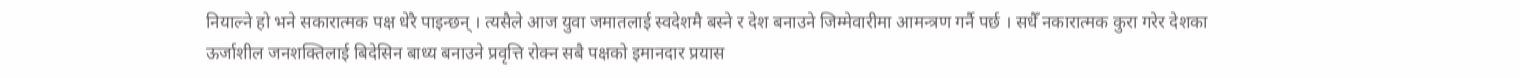नियाल्ने हो भने सकारात्मक पक्ष धेरै पाइन्छन् । त्यसैले आज युवा जमातलाई स्वदेशमै बस्ने र देश बनाउने जिम्मेवारीमा आमन्त्रण गर्नै पर्छ । सधैँ नकारात्मक कुरा गरेर देशका ऊर्जाशील जनशक्तिलाई बिदेसिन बाध्य बनाउने प्रवृत्ति रोक्न सबै पक्षको इमानदार प्रयास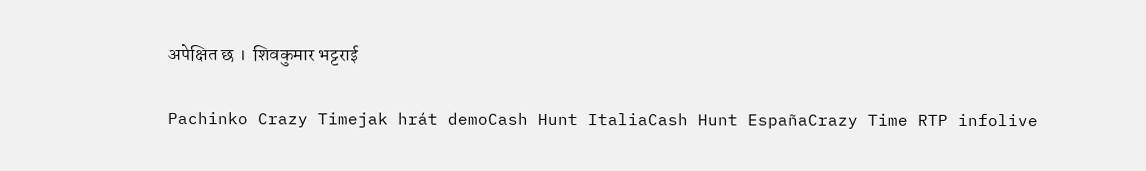अपेक्षित छ ।  शिवकुमार भट्टराई

Pachinko Crazy Timejak hrát demoCash Hunt ItaliaCash Hunt EspañaCrazy Time RTP infolive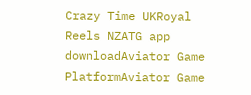Crazy Time UKRoyal Reels NZATG app downloadAviator Game PlatformAviator Game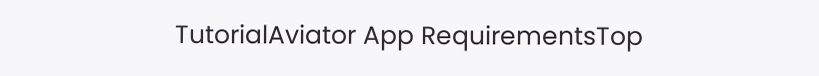TutorialAviator App RequirementsTop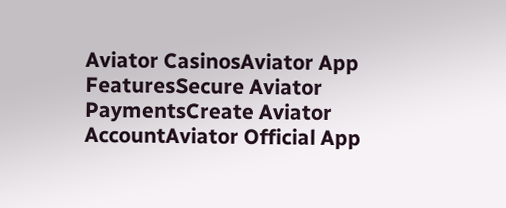Aviator CasinosAviator App FeaturesSecure Aviator PaymentsCreate Aviator AccountAviator Official App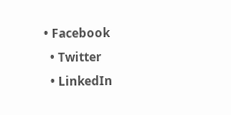• Facebook
  • Twitter
  • LinkedIn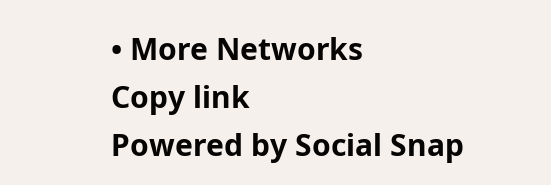• More Networks
Copy link
Powered by Social Snap